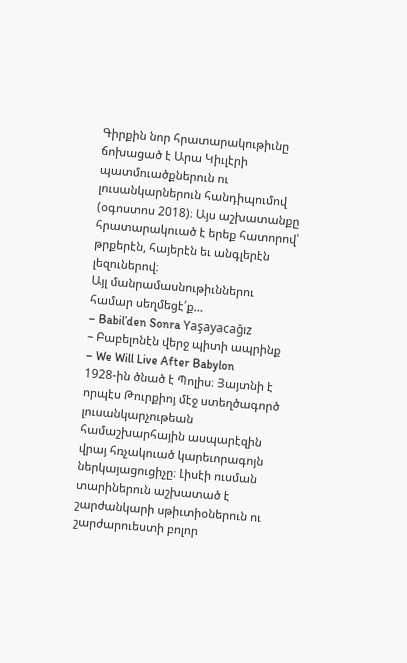Գիրքին նոր հրատարակութիւնը ճոխացած է Արա Կիւլէրի պատմուածքներուն ու լուսանկարներուն հանդիպումով (օգոստոս 2018)։ Այս աշխատանքը հրատարակուած է երեք հատորով՝ թրքերէն, հայերէն եւ անգլերէն լեզուներով։
Այլ մանրամասնութիւններու համար սեղմեցէ՛ք…
– Babil’den Sonra Yaşayacağız
– Բաբելոնէն վերջ պիտի ապրինք
– We Will Live After Babylon
1928-ին ծնած է Պոլիս։ Յայտնի է որպէս Թուրքիոյ մէջ ստեղծագործ լուսանկարչութեան համաշխարհային ասպարէզին վրայ հռչակուած կարեւորագոյն ներկայացուցիչը։ Լիսէի ուսման տարիներուն աշխատած է շարժանկարի սթիւտիօներուն ու շարժարուեստի բոլոր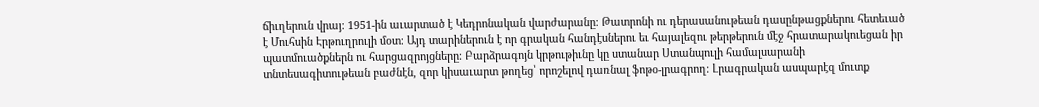ճիւղերուն վրայ։ 1951-ին աւարտած է Կեդրոնական վարժարանը։ Թատրոնի ու դերասանութեան դասընթացքներու հետեւած է Մուհսին Էրթուղրուլի մօտ։ Այդ տարիներուն է որ գրական հանդէսներու եւ հայալեզու թերթերուն մէջ հրատարակուեցան իր պատմուածքներն ու հարցազրոյցները։ Բարձրագոյն կրթութիւնը կը ստանար Ստանպուլի համալսարանի տնտեսագիտութեան բաժնէն, զոր կիսաւարտ թողեց՝ որոշելով դառնալ ֆոթօ-լրագրող։ Լրագրական ասպարէզ մուտք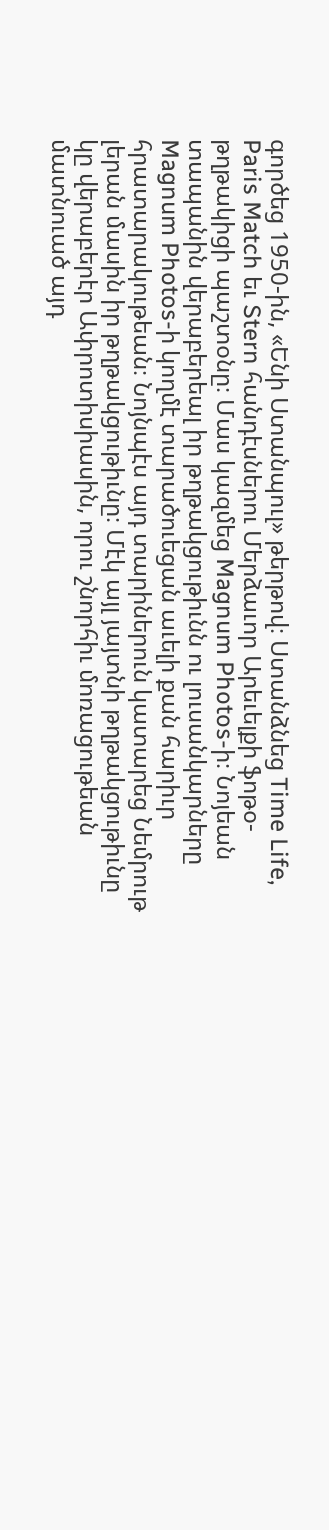գործեց 1950-ին, «Ենի Ստանպուլ» թերթով։ Ստանձնեց Time Life, Paris Match եւ Stern հանդէսներու Մերձաւոր Արեւելքի ֆոթօ-թղթակիցի պաշտօնը։ Մաս կազմեց Magnum Photos-ի։ Նոյեան տապանին վերաբերեալ իր թղթակցութիւնն ու լուսանկարները Magnum Photos-ի կողմէ տարածուեցան աւելի քան հարիւր հրատարակութեան։ Նոյնպէս այդ տարիներուն կատարեց Նեմրութ լերան մասին իր թղթակցութիւնը։ Մէկ այլ յայտնի թղթակցութիւնը կը վերաբերէր Ափրոտիսիասին, որու շնորհիւ մոռացութեան մատնուած այդ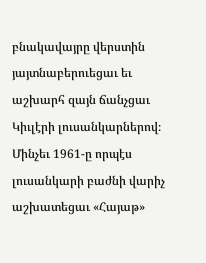բնակավայրը վերստին յայտնաբերուեցաւ եւ աշխարհ զայն ճանչցաւ Կիւլէրի լուսանկարներով։ Մինչեւ 1961-ը որպէս լուսանկարի բաժնի վարիչ աշխատեցաւ «Հայաթ»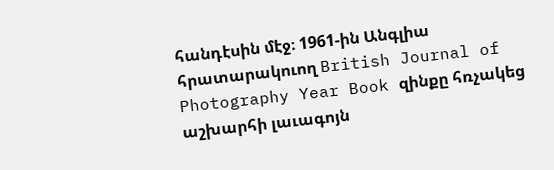հանդէսին մէջ։ 1961-ին Անգլիա հրատարակուող British Journal of Photography Year Book զինքը հռչակեց աշխարհի լաւագոյն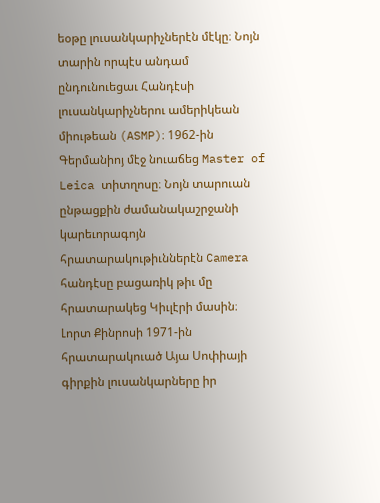եօթը լուսանկարիչներէն մէկը։ Նոյն տարին որպէս անդամ ընդունուեցաւ Հանդէսի լուսանկարիչներու ամերիկեան միութեան (ASMP)։ 1962-ին Գերմանիոյ մէջ նուաճեց Master of Leica տիտղոսը։ Նոյն տարուան ընթացքին ժամանակաշրջանի կարեւորագոյն հրատարակութիւններէն Camera հանդէսը բացառիկ թիւ մը հրատարակեց Կիւլէրի մասին։ Լորտ Քինրոսի 1971-ին հրատարակուած Այա Սոփիայի գիրքին լուսանկարները իր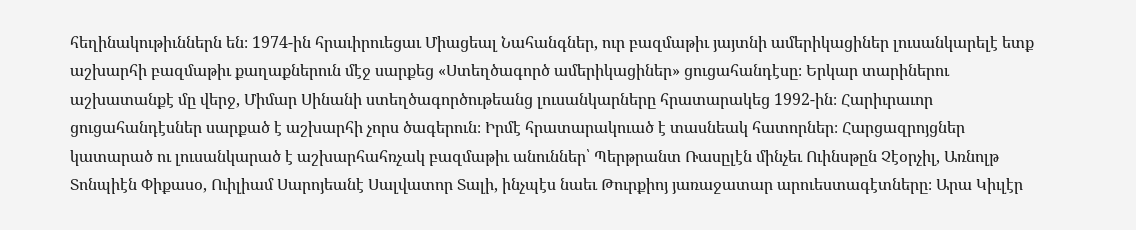հեղինակութիւններն են։ 1974-ին հրաւիրուեցաւ Միացեալ Նահանգներ, ուր բազմաթիւ յայտնի ամերիկացիներ լուսանկարելէ ետք աշխարհի բազմաթիւ քաղաքներուն մէջ սարքեց «Ստեղծագործ ամերիկացիներ» ցուցահանդէսը։ Երկար տարիներու աշխատանքէ մը վերջ, Միմար Սինանի ստեղծագործութեանց լուսանկարները հրատարակեց 1992-ին։ Հարիւրաւոր ցուցահանդէսներ սարքած է աշխարհի չորս ծագերուն։ Իրմէ հրատարակուած է տասնեակ հատորներ։ Հարցազրոյցներ կատարած ու լուսանկարած է աշխարհահռչակ բազմաթիւ անուններ՝ Պերթրանտ Ռասըլէն մինչեւ Ուինսթըն Չէօրչիլ, Առնոլթ Տոնպիէն Փիքասօ, Ուիլիամ Սարոյեանէ Սալվատոր Տալի, ինչպէս նաեւ Թուրքիոյ յառաջատար արուեստագէտները։ Արա Կիւլէր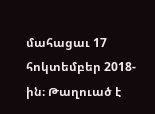մահացաւ 17 հոկտեմբեր 2018-ին։ Թաղուած է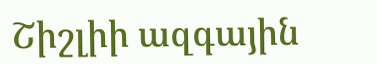Շիշլիի ազգային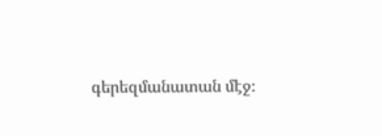գերեզմանատան մէջ։